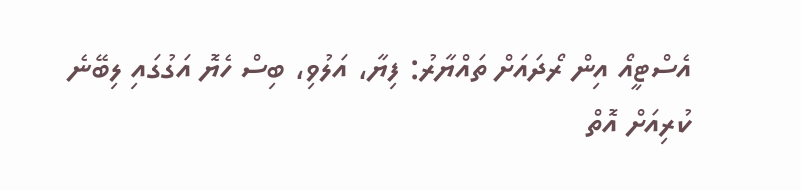އެސްޓީއޯ އިން ރޯދައަށް ތައްޔާރު: ފިޔާ، އަލުވި، ބިސް ހެޔޮ އަގުގައި ލިބޭނެ
ކުރިއަށް އޮތް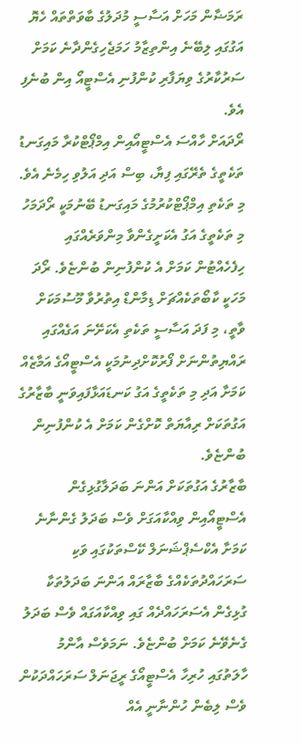ރަމަޟާން މަހަށް އަސާސީ މުދަލުގެ ބާވަތްތައް ހެޔޮ އަގުގައި ލިބޭނެ އިންތިޒާމު ހަމަޖެހިގެންދާނެ ކަމަށް ސަރުކާރުގެ ވިޔަފާރި ކުންފުނި އެސްޓީއޯ އިން ބުނެފި އެވެ.
ރޯދައަށް ހާއްސަ އެސްޓީއޯއިން އިމްޕޯޓްކުރާ މައިގަނޑު ތަކެތީގެ ތެރޭގައި ފިޔާ، ބިސް އަދި އަލުވި ހިމެނެ އެވެ. މި ތަކެތި އިމްޕޯޓްކުރުމުގެ މައިގަނޑު ބޭނުމަކީ ރޯދަމަހު މި ތަކެތީގެ އަގު އެކަށީގެންވާ މިންވަރެއްގައި ހިފެހެއްޓުން ކަމަށް އެ ކުންފުނިން ބުންޏެވެ. ރޯދަ މަހަކީ ކާބޯތަކެއްޗަށް ޑިމާންޑް އިތުރުވާ މޫސުމަކަށް ވާތީ، މި ފަދަ އަސާސީ ތަކެތި އެކަށޭނަ އަގެއްގައި ރައްޔިތުންނަށް ފޯރުކޮށްދިނުމަކީ އެސްޓީއޯގެ އަމާޒެއް ކަމަށާ އަދި މި ތަކެތީގެ އަގު ކަނޑައަޅާފައިވަނީ ބާޒާރުގެ އަގުތަކަށް ރިއާޔަތް ކޮށްގެން ކަމަށް އެ ކުންފުނިން ބުންޏެވެ.
ބާޒާރުގެ އަގުތަކަށް އަންނަ ބަދަލާގުޅިގެން އެސްޓީއޯއިން ވިއްކާއަގަށް ވެސް ބަދަލު ގެންނާނެ ކަމަށާ އެކްސެޕްޝަނަލް ކޭސްތަކުގައި ވަކި ސަރަހައްދުތަކެއްގެ ބާޒާރައް އަންނަ ބަދަލުތަކާ ގުޅިގެން އެސަރަހައްދެއް ގައި ވިއްކާއަގައް ވެސް ބަދަލު ގެނެވޭނެ ކަމަށް ބުންޏެވެ. ނަމަވެސް އާންމު ހާލަތުގައި ހުރިހާ އެސްޓީއޯގެ ރީޖަނަލް ސަރަހައްދަކުން ވެސް ލިބެން ހުންނާނީ އެއް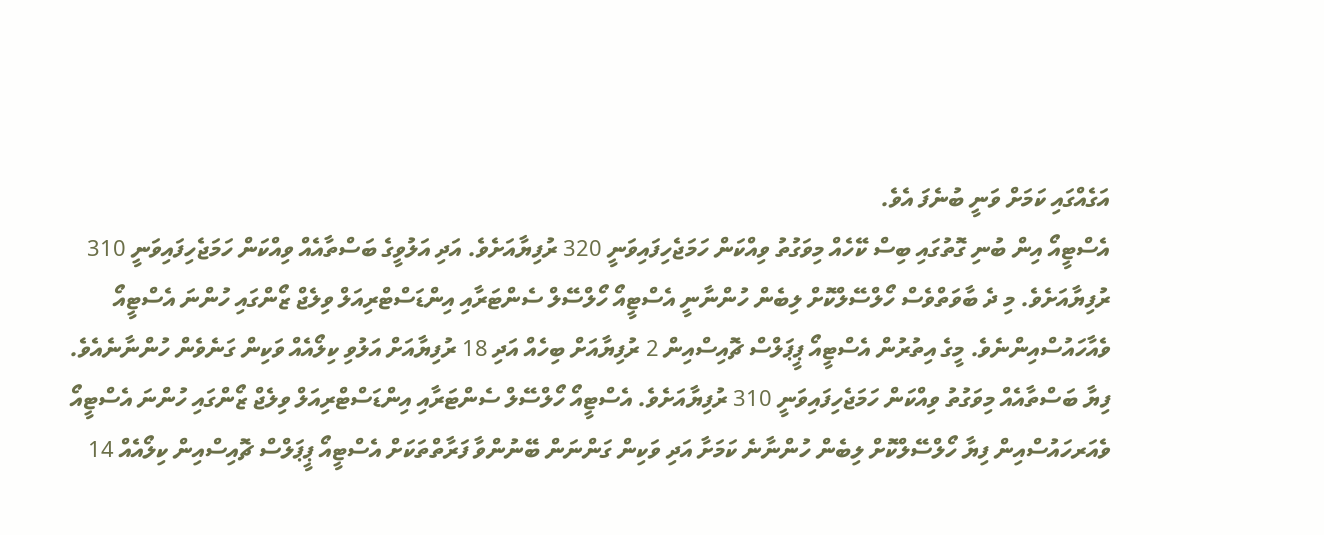އަގެއްގައި ކަމަށް ވަނީ ބުނެފަ އެވެ.
އެސްޓީއޯ އިން ބުނި ގޮތުގައި ބިސް ކޭހެއް މިވަގުތު ވިއްކަން ހަމަޖެހިފައިވަނީ 320 ރުފިޔާއަށެވެ. އަދި އަލުވީގެ ބަސްތާއެއް ވިއްކަން ހަމަޖެހިފައިވަނީ 310 ރުފިޔާއަށެވެ. މި ދެ ބާވަތްވެސް ހޯލްސޭލްކޮށް ލިބެން ހުންނާނީ އެސްޓީއޯ ހޯލްސޭލް ސެންޓަރާއި އިންޑަސްޓްރިއަލް ވިލެޖް ޒޯންގައި ހުންނަ އެސްޓީއޯ ވެއާހައުސްއިންނެވެ. މީގެ އިތުރުން އެސްޓީއޯ ޕީޕަލްސް ޗޮއިސްއިން 2 ރުފިޔާއަށް ބިހެއް އަދި 18 ރުފިޔާއަށް އަލުވި ކިލޯއެއް ވަކިން ގަނެވެން ހުންނާނެއެވެ.
ފިޔާ ބަސްތާއެއް މިވަގުތު ވިއްކަން ހަމަޖެހިފައިވަނީ 310 ރުފިޔާއަށެވެ. އެސްޓީއޯ ހޯލްސޭލް ސެންޓަރާއި އިންޑަސްޓްރިއަލް ވިލެޖް ޒޯންގައި ހުންނަ އެސްޓީއޯ ވެއަރހައުސްއިން ފިޔާ ހޯލްސޭލްކޮށް ލިބެން ހުންނާނެ ކަމަށާ އަދި ވަކިން ގަންނަން ބޭނުންވާ ފަރާތްތަކަށް އެސްޓީއޯ ޕީޕަލްސް ޗޮއިސްއިން ކިލޯއެއް 14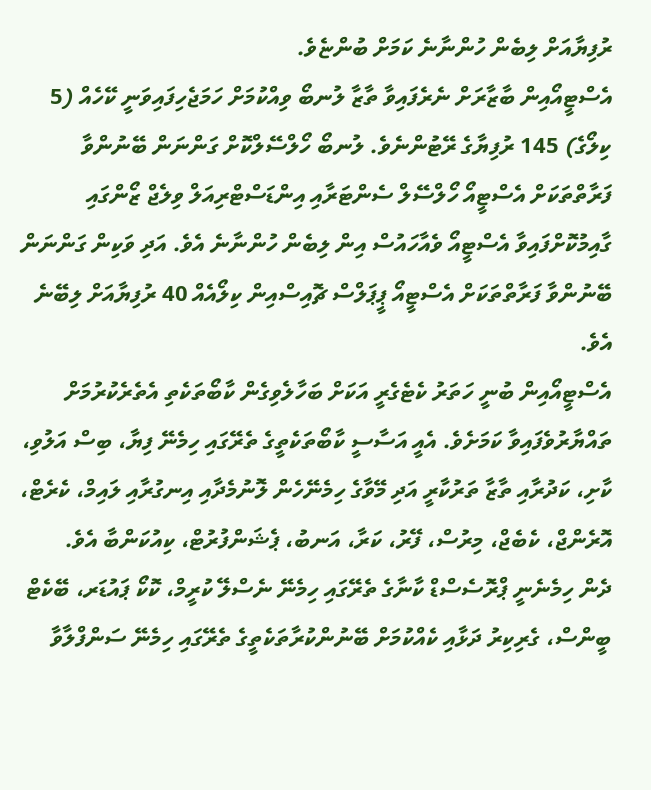ރުފިޔާއަށް ލިބެން ހުންނާނެ ކަމަށް ބުންޏެވެ.
އެސްޓީއޯއިން ބާޒާރަށް ނެރެފައިވާ ތާޒާ ލުނބޯ ވިއްކުމަށް ހަމަޖެހިފައިވަނީ ކޭހެއް (5 ކިލޯގެ) 145 ރުފިޔާގެ ރޭޓުންނެވެ. ލުނބޯ ހޯލްސޭލްކޮށް ގަންނަން ބޭނުންވާ ފަރާތްތަކަށް އެސްޓީއޯ ހޯލްސޭލް ސެންޓަރާއި އިންޑަސްޓްރިއަލް ވިލެޖް ޒޯންގައި ގާއިމުކޮށްފައިވާ އެސްޓީއޯ ވެއާހައުސް އިން ލިބެން ހުންނާނެ އެވެ. އަދި ވަކިން ގަންނަން ބޭނުންވާ ފަރާތްތަކަށް އެސްޓީއޯ ޕީޕަލްސް ޗޮއިސްއިން ކިލޯއެއް 40 ރުފިޔާއަށް ލިބޭނެ އެވެ.
އެސްޓީއޯއިން ބުނީ ހަތަރު ކެޓެގެރީ އަކަށް ބަހާލެވިގެން ކާބޯތަކެތި އެތެރެކުރުމަށް ތައްޔާރުވެފައިވާ ކަމަށެވެ. އެއީ އަސާސީ ކާބޯތަކެތީގެ ތެރޭގައި ހިމެނޭ ފިޔާ، ބިސް އަލުވި، ކާށި، ކަދުރާއި ތާޒާ ތަރުކާރީ އަދި މޭވާގެ ހިމެނޭހެން ލޮނުމެދާއި އިނގުރާއި ލައިމް، ކެރެޓް، އޮރެންޖް، ކެބެޖް، މިރުސް، ފޭރު، ކަރާ، އަނބު، ޕެޝަންފުރުޓް، ކިއުކަންބާ އެވެ.
ދެން ހިމެނެނީ ޕްރޮސެސްޑް ކާނާގެ ތެރޭގައި ހިމެނޭ ނެސްލޭ ކުރީމް، ކޮކޯ ޕައުޑަރ، ބޭކެޓް ބީންސް، ގެރިކިރު ދަޅާއި ކެއްކުމަށް ބޭނުންކުރާތަކެތީގެ ތެރޭގައި ހިމެނޭ ސަންފްލާވާ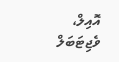އޮއިލް، ވެޖިޓަބަލް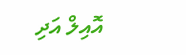އޮއިލް އަދި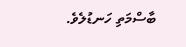ބާސްމަތި ހަނޑުލެވެ.